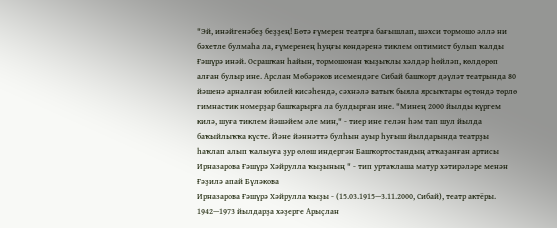"Эй, инәйгенәбеҙ беҙҙең! Бөтә ғүмерен театрға бағышлап, шәхси тормошо әллә ни бәхетле булмаһа ла, ғүмеренең һуңғы көндәренә тиклем оптимист булып ҡалды Ғәшүрә инәй. Осрашҡан һайын, тормошонан ҡыҙыҡлы хәлдәр һөйләп, көлдөрөп алған булыр ине. Арслан Мөбәрәков исемендәге Сибай башҡорт дәүләт театрында 80 йәшенә арналған юбилей кисәһендә, сәхнәлә ватыҡ быяла ярсыҡтары өҫтөндә төрлө гимнастик номерҙар башҡарырға ла булдырған ине. "Минең 2000 йылды күргем килә, шуға тиклем йәшәйем әле мин," - тиер ине гелән һәм тап шул йылда баҡыйлыҡҡа күсте. Йәне йәннәттә булһын ауыр һуғыш йылдарында театрҙы һаҡлап алып ҡалыуға ҙур өлөш индергән Башҡортостандың атҡаҙанған артисы Ирназарова Ғәшүрә Хәйрулла ҡыҙының " - тип уртаҡлаша матур хәтирәләре менән Ғәҙилә апай Бүләкова
Ирназарова Ғәшүрә Хәйрулла ҡыҙы - (15.03.1915—3.11.2000, Сибай), театр актёры. 1942—1973 йылдарҙа хәҙерге Арыҫлан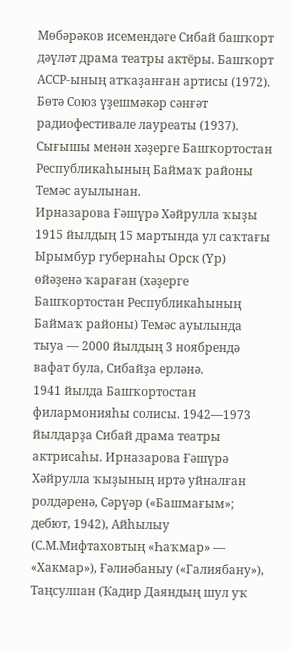Мөбәрәков исемендәге Сибай башҡорт дәүләт драма театры актёры. Башҡорт АССР-ының атҡаҙанған артисы (1972). Бөтә Союз үҙешмәкәр сәнғәт радиофестивале лауреаты (1937). Сығышы менән хәҙерге Башҡортостан Республикаһының Баймаҡ районы Темәс ауылынан.
Ирназарова Ғәшүрә Хәйрулла ҡыҙы 1915 йылдың 15 мартында ул саҡтағы Ырымбур губернаһы Орск (Үр) өйәҙенә ҡараған (хәҙерге Башҡортостан Республикаһының Баймаҡ районы) Темәс ауылында тыуа — 2000 йылдың 3 ноябрендә вафат була, Сибайҙа ерләнә.
1941 йылда Башҡортостан филармонияһы солисы. 1942—1973 йылдарҙа Сибай драма театры актрисаһы. Ирназарова Ғәшүрә Хәйрулла ҡыҙының иртә уйналған ролдәренә, Сәрүәр («Башмағым»; дебют, 1942), Айһылыу (С.М.Мифтаховтың «Һаҡмар» — «Хакмар»), Ғәлиәбаныу («Галиябану»), Таңсулпан (Ҡадир Даяндың шул уҡ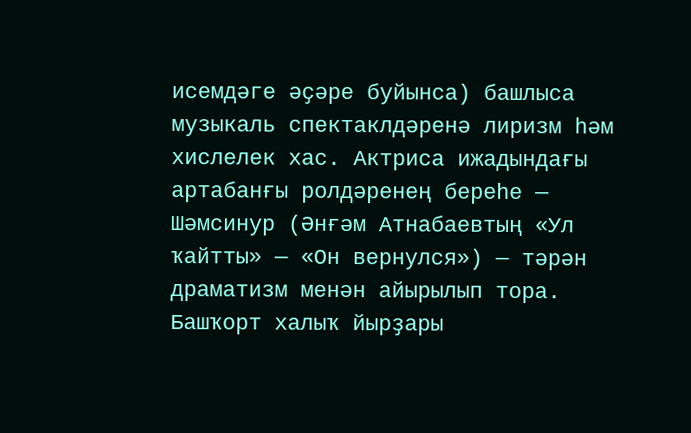исемдәге әҫәре буйынса) башлыса музыкаль спектаклдәренә лиризм һәм хислелек хас. Актриса ижадындағы артабанғы ролдәренең береһе — Шәмсинур (Әнғәм Атнабаевтың «Ул ҡайтты» — «Он вернулся») — тәрән драматизм менән айырылып тора. Башҡорт халыҡ йырҙары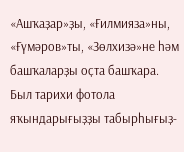«Ашҡаҙар»ҙы, «Ғилмияза»ны, «Ғүмәров»ты, «Зөлхизә»не һәм башҡаларҙы оҫта башҡара.
Был тарихи фотола яҡындарығыҙҙы табырһығыҙ-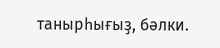танырһығыҙ, бәлки.